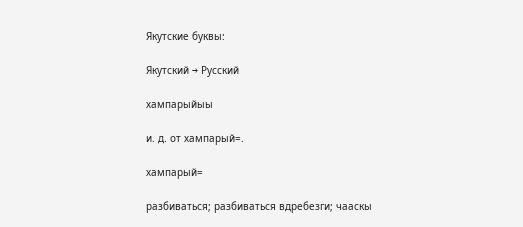Якутские буквы:

Якутский → Русский

хампарыйыы

и. д. от хампарый=.

хампарый=

разбиваться; разбиваться вдребезги; чааскы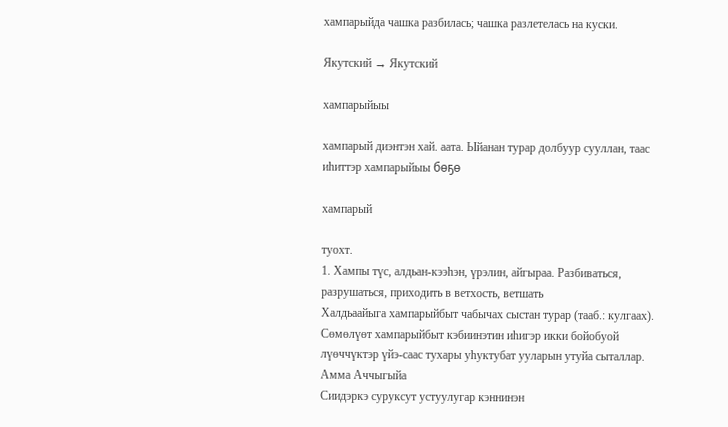хампарыйда чашка разбилась; чашка разлетелась на куски.

Якутский → Якутский

хампарыйыы

хампарый диэнтэн хай. аата. Ыйанан турар долбуур сууллан, таас иһиттэр хампарыйыы бөҕө

хампарый

туохт.
1. Хампы түс, алдьан-кээһэн, үрэлин, айгыраа. Разбиваться, разрушаться, приходить в ветхость, ветшать
Халдьаайыга хампарыйбыт чабычах сыстан турар (тааб.: кулгаах). Сөмөлүөт хампарыйбыт кэбиинэтин иһигэр икки бойобуой лүөччүктэр үйэ-саас тухары уһуктубат ууларын утуйа сыталлар. Амма Аччыгыйа
Сиидэркэ суруксут устуулугар кэннинэн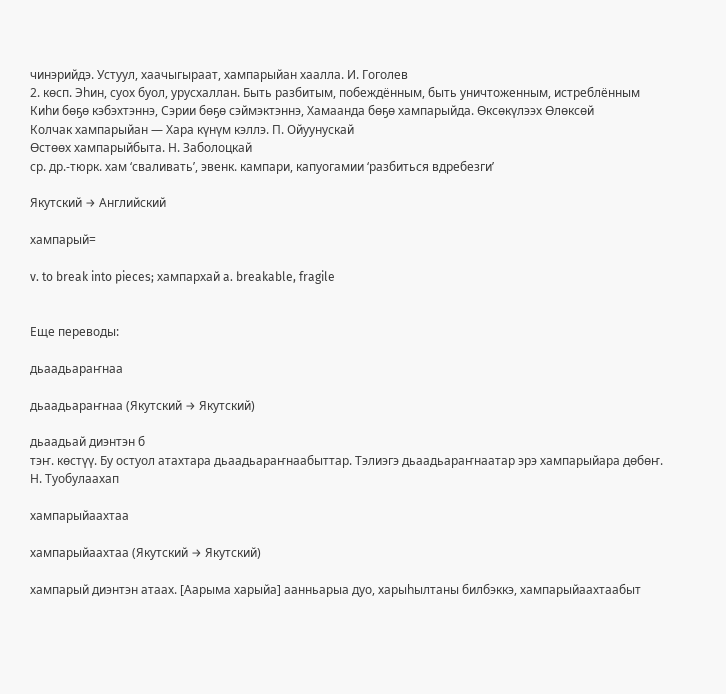чинэрийдэ. Устуул, хаачыгыраат, хампарыйан хаалла. И. Гоголев
2. көсп. Эһин, суох буол, урусхаллан. Быть разбитым, побеждённым, быть уничтоженным, истреблённым
Киһи бөҕө кэбэхтэннэ, Сэрии бөҕө сэймэктэннэ, Хамаанда бөҕө хампарыйда. Өксөкүлээх Өлөксөй
Колчак хампарыйан — Хара күнүм кэллэ. П. Ойуунускай
Өстөөх хампарыйбыта. Н. Заболоцкай
ср. др.-тюрк. хам ‘сваливать’, эвенк. кампари, капуогамии ‘разбиться вдребезги’

Якутский → Английский

хампарый=

v. to break into pieces; хампархай a. breakable, fragile


Еще переводы:

дьаадьараҥнаа

дьаадьараҥнаа (Якутский → Якутский)

дьаадьай диэнтэн б
тэҥ. көстүү. Бу остуол атахтара дьаадьараҥнаабыттар. Тэлиэгэ дьаадьараҥнаатар эрэ хампарыйара дөбөҥ. Н. Туобулаахап

хампарыйаахтаа

хампарыйаахтаа (Якутский → Якутский)

хампарый диэнтэн атаах. [Аарыма харыйа] аанньарыа дуо, харыһылтаны билбэккэ, хампарыйаахтаабыт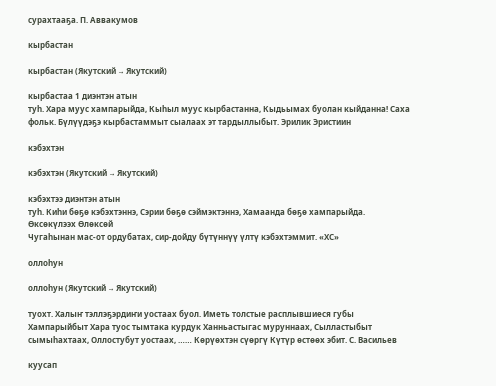сурахтааҕа. П. Аввакумов

кырбастан

кырбастан (Якутский → Якутский)

кырбастаа 1 диэнтэн атын
туһ. Хара муус хампарыйда, Кыһыл муус кырбастанна, Кыдьымах буолан кыйданна! Саха фольк. Бүлүүдэҕэ кырбастаммыт сыалаах эт тардыллыбыт. Эрилик Эристиин

кэбэхтэн

кэбэхтэн (Якутский → Якутский)

кэбэхтээ диэнтэн атын
туһ. Киһи бөҕө кэбэхтэннэ, Сэрии бөҕө сэймэктэннэ, Хамаанда бөҕө хампарыйда. Өксөкүлээх Өлөксөй
Чугаһынан мас-от ордубатах, сир-дойду бүтүннүү үлтү кэбэхтэммит. «ХС»

оллоһун

оллоһун (Якутский → Якутский)

туохт. Халыҥ тэллэҕэрдиҥи уостаах буол. Иметь толстые расплывшиеся губы
Хампарыйбыт Хара туос тымтака курдук Ханньастыгас муруннаах, Сылластыбыт сымыһахтаах, Оллостубут уостаах, …… Көрүөхтэн сүөргү Күтүр өстөөх эбит. С. Васильев

куусап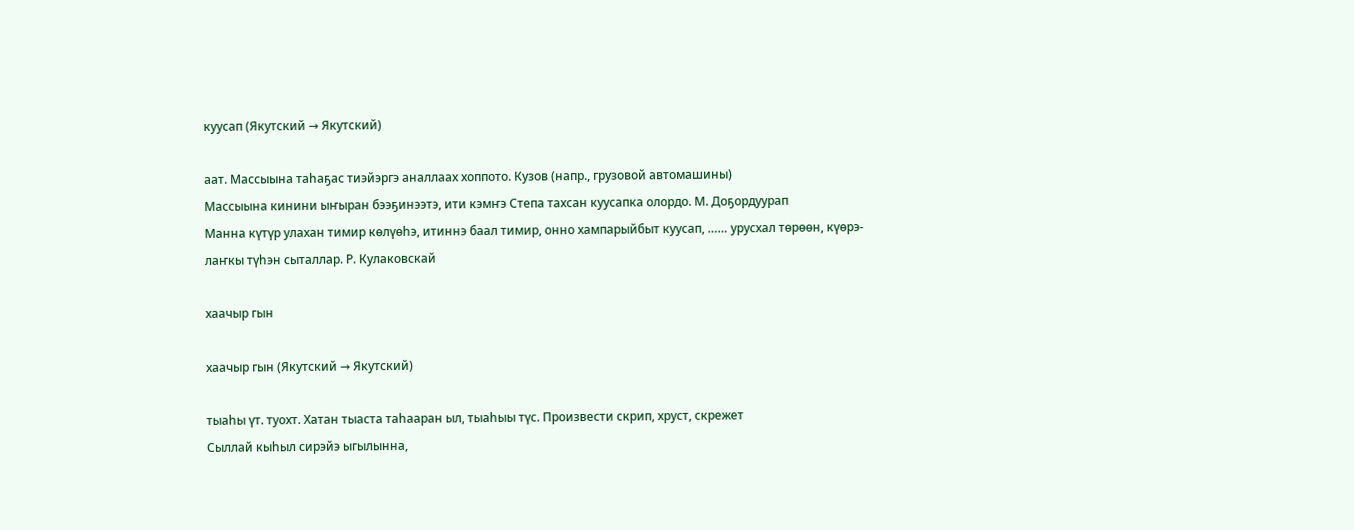куусап (Якутский → Якутский)

аат. Массыына таһаҕас тиэйэргэ аналлаах хоппото. Кузов (напр., грузовой автомашины)
Массыына кинини ыҥыран бээҕинээтэ, ити кэмҥэ Степа тахсан куусапка олордо. М. Доҕордуурап
Манна күтүр улахан тимир көлүөһэ, итиннэ баал тимир, онно хампарыйбыт куусап, …… урусхал төрөөн, күөрэ-лаҥкы түһэн сыталлар. Р. Кулаковскай

хаачыр гын

хаачыр гын (Якутский → Якутский)

тыаһы үт. туохт. Хатан тыаста таһааран ыл, тыаһыы түс. Произвести скрип, хруст, скрежет
Сыллай кыһыл сирэйэ ыгылынна,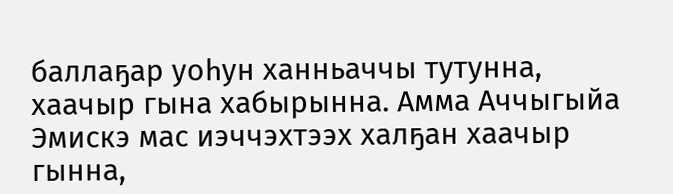баллаҕар уоһун ханньаччы тутунна, хаачыр гына хабырынна. Амма Аччыгыйа
Эмискэ мас иэччэхтээх халҕан хаачыр гынна,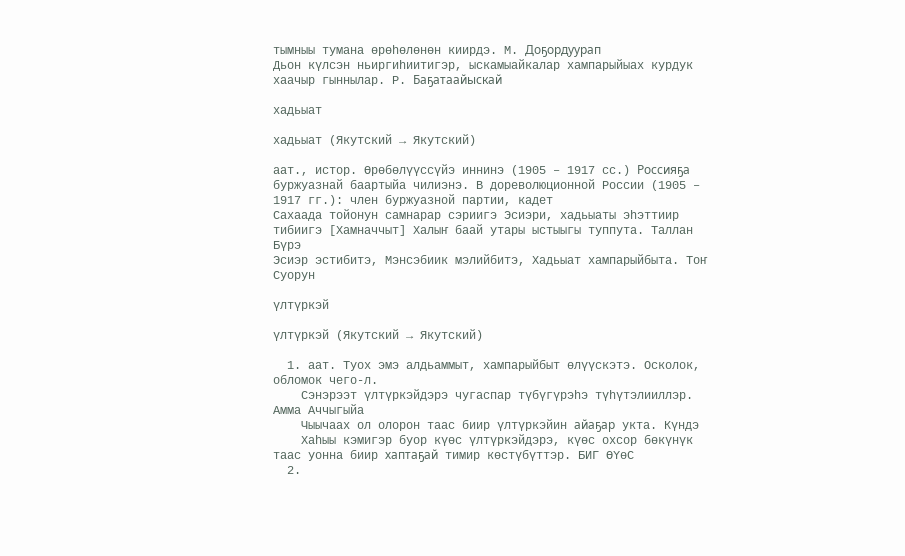тымныы тумана өрөһөлөнөн киирдэ. М. Доҕордуурап
Дьон күлсэн ньиргиһиитигэр, ыскамыайкалар хампарыйыах курдук хаачыр гыннылар. Р. Баҕатаайыскай

хадьыат

хадьыат (Якутский → Якутский)

аат., истор. Өрөбөлүүссүйэ иннинэ (1905 – 1917 сс.) Россияҕа буржуазнай баартыйа чилиэнэ. В дореволюционной России (1905 – 1917 гг.): член буржуазной партии, кадет
Сахаада тойонун самнарар сэриигэ Эсиэри, хадьыаты эһэттиир тибиигэ [Хамначчыт] Халыҥ баай утары ыстыыгы туппута. Таллан Бүрэ
Эсиэр эстибитэ, Мэнсэбиик мэлийбитэ, Хадьыат хампарыйбыта. Тоҥ Суорун

үлтүркэй

үлтүркэй (Якутский → Якутский)

  1. аат. Туох эмэ алдьаммыт, хампарыйбыт өлүүскэтэ. Осколок, обломок чего-л.
    Сэнэрээт үлтүркэйдэрэ чугаспар түбүгүрэһэ түһүтэлииллэр. Амма Аччыгыйа
    Чыычаах ол олорон таас биир үлтүркэйин айаҕар укта. Күндэ
    Хаһыы кэмигэр буор күөс үлтүркэйдэрэ, күөс охсор бөкүнүк таас уонна биир хаптаҕай тимир көстүбүттэр. БИГ ӨҮөС
  2.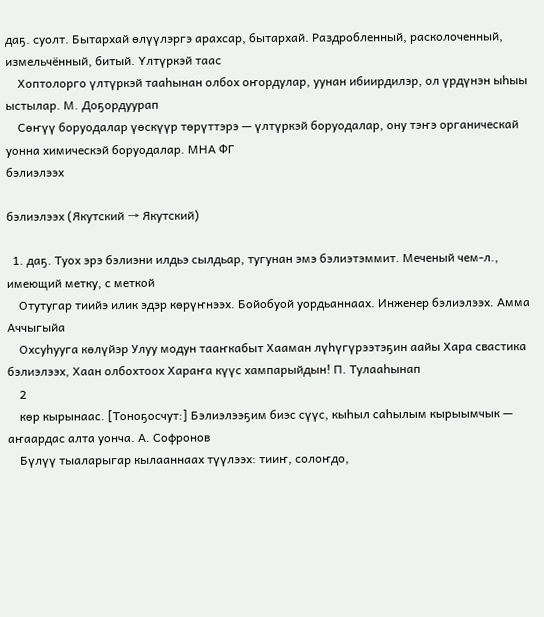даҕ. суолт. Бытархай өлүүлэргэ арахсар, бытархай. Раздробленный, расколоченный, измельчённый, битый. Үлтүркэй таас
    Хоптолорго үлтүркэй тааһынан олбох оҥордулар, уунан ибиирдилэр, ол үрдүнэн ыһыы ыстылар. М. Доҕордуурап
    Сөҥүү боруодалар үөскүүр төрүттэрэ — үлтүркэй боруодалар, ону тэҥэ органическай уонна химическэй боруодалар. МНА ФГ
бэлиэлээх

бэлиэлээх (Якутский → Якутский)

  1. даҕ. Туох эрэ бэлиэни илдьэ сылдьар, тугунан эмэ бэлиэтэммит. Меченый чем-л., имеющий метку, с меткой
    Отутугар тиийэ илик эдэр көрүҥнээх. Бойобуой уордьаннаах. Инженер бэлиэлээх. Амма Аччыгыйа
    Охсуһууга көлүйэр Улуу модун тааҥкабыт Хааман лүһүгүрээтэҕин аайы Хара свастика бэлиэлээх, Хаан олбохтоох Хараҥа күүс хампарыйдын! П. Тулааһынап
    2
    көр кырынаас. [Тоноҕосчут:] Бэлиэлээҕим биэс сүүс, кыһыл саһылым кырыымчык — аҥаардас алта уонча. А. Софронов
    Бүлүү тыаларыгар кылааннаах түүлээх: тииҥ, солоҥдо,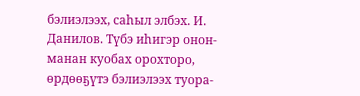бэлиэлээх, саһыл элбэх. И. Данилов. Түбэ иһигэр онон-манан куобах орохторо, өрдөөҕүтэ бэлиэлээх туора-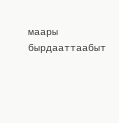маары бырдааттаабыт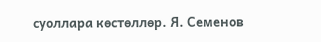суоллара көстөллөр. Я. Семенов